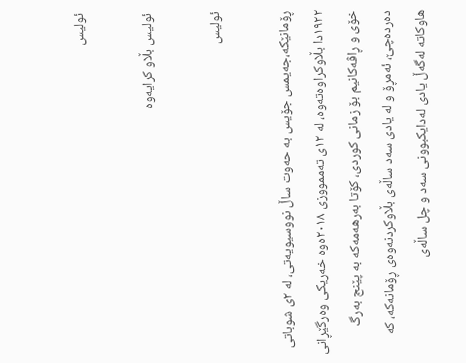ئولیس

ئولیس بڵاو کرایەوە

ئولیس

ڕۆمانێکە،جەیمس جۆیس بە حەوت ساڵ نووسیویەتی، لە ٢ی شوباتی ١٩٢٢دا بڵاوکراوەتەوە، لە ١٢ی تەممووزی ٢٠١٨ەوە خەریکی وەرگێڕانی خۆی و ڕاڤەکانیم بۆ زمانی کوردی، کۆتا بەرهەمەکە بە پێنج بەرگ دەردەچێ، ئەمڕۆ و لە یادی سەد ساڵەی بڵاوکردنەوەی ڕۆمانەکە، کە هاوکاتە لەگەڵ یادی لەدایکبوونی سەد و چل ساڵەی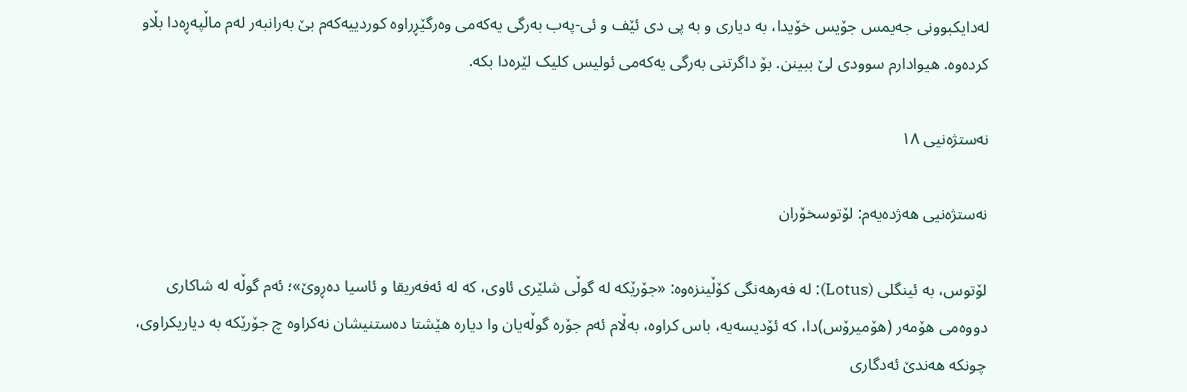لەدایکبوونی جەیمس جۆیس خۆیدا، بە دیاری و بە پی دی ئێف و ئی-پەب بەرگی یەکەمی وەرگێڕراوە کوردییەکەم بێ بەرانبەر لەم ماڵپەڕەدا بڵاو کردەوە. هیوادارم سوودی لێ ببینن. بۆ داگرتنی بەرگی یەکەمی ئولیس کلیک لێرەدا بکە.

نەستژەنیی ١٨

نەستژەنیی هەژدەیەم: لۆتوسخۆران

لۆتوس، بە ئینگلی (Lotus): لە فەرهەنگی کۆڵینزەوە: «جۆرێکە لە گوڵی شلێری ئاوی، کە لە ئەفەریقا و ئاسیا دەڕوێ»؛ ئەم گوڵە لە شاکاری دووەمی هۆمەر (هۆمیرۆس)دا، کە ئۆدیسەیە، باس کراوە، بەڵام ئەم جۆرە گوڵەیان وا دیارە هێشتا دەستنیشان نەکراوە چ جۆرێکە بە دیاریکراوی، چونکە هەندێ ئەدگاری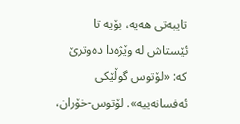تایبەتی هەیە، بۆیە تا ئێستاش لە وێژەدا دەوترێ کە: «لۆتوس گوڵێکی ئەفسانەییە». لۆتوس-خۆران،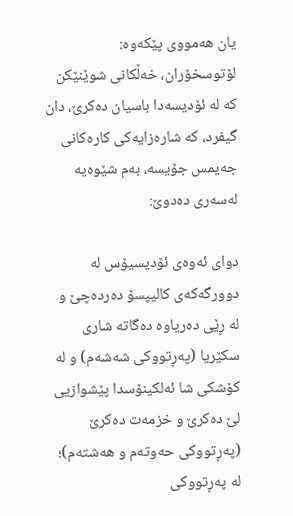یان هەمووی پێکەوە: لۆتوسخۆران، خەڵکانی شوێنێکن کە لە ئۆدیسەدا باسیان دەکرێ، دان گیفرد، کە شارەزایەکی کارەکانی جەیمس جۆیسە، بەم شێوەیە لەسەری دەدوێ:

دوای ئەوەی ئۆدیسیۆس لە دوورگەکەی کالیپسۆ دەردەچێ و لە ڕێی دەریاوە دەگاتە شاری سکێریا (پەڕتووکی شەشەم) و لە کۆشکی شا ئەلکینۆسدا پێشوازیی لێ دەکرێ و خزمەت دەکرێ (پەڕتووکی حەوتەم و هەشتەم)؛ لە پەڕتووکی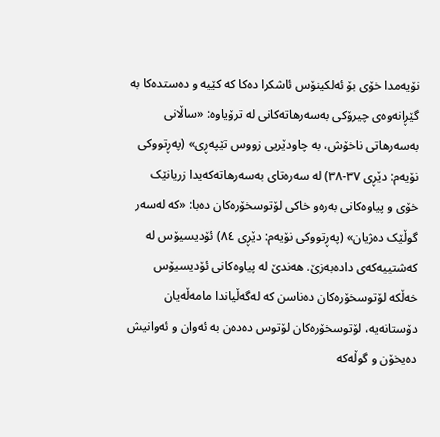نۆیەمدا خۆی بۆ ئەلکینۆس ئاشکرا دەکا کە کێیە و دەستدەکا بە گێڕانەوەی چیرۆکی بەسەرهاتەکانی لە ترۆیاوە: «ساڵانی بەسەرهاتی ناخۆش، بە چاودێریی زووس تێپەڕی» (پەڕتووکی نۆیەم: دێڕی ٣٧-٣٨) لە سەرەتای بەسەرهاتەکەیدا زریانێک خۆی و پیاوەکانی بەرەو خاکی لۆتوسخۆرەکان دەبا: «کە لەسەر گوڵێک دەژیان» (پەڕتووکی نۆیەم: دێڕی ٨٤) ئۆدیسیۆس لە کەشتییەکەی دادەبەزێ. هەندێ لە پیاوەکانی ئۆدیسیۆس خەڵکە لۆتوسخۆرەکان دەناسن کە لەگەڵیاندا مامەڵەیان دۆستانەیە، لۆتوسخۆرەکان لۆتوس دەدەن بە ئەوان و ئەوانیش دەیخۆن و گوڵەکە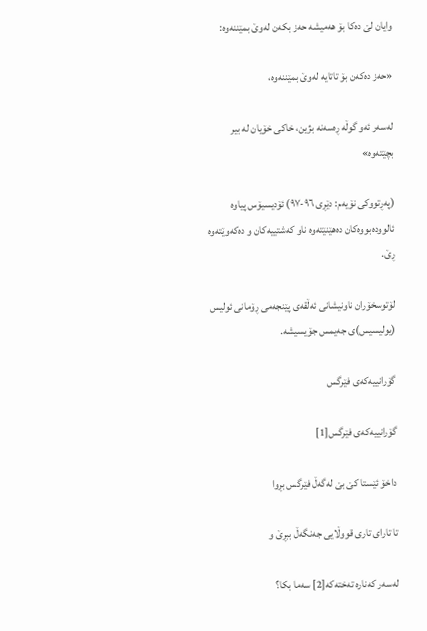وایان لێ دەکا بۆ هەمیشە حەز بکەن لەوێ بمێننەوە:

«حەز دەکەن بۆ تاتایە لەوێ بمێننەوە،

لەسەر ئەو گوڵە ڕەسەنە بژین، خاکی خۆیان لە بیر بچێتەوە»

(پەڕتووکی نۆیەم: دێڕی ٩٦-٩٧) ئۆدیسیۆس پیاوە ئالوودەبووەکان دەهێنێتەوە ناو کەشتییەکان و دەکەوێتەوە ڕێ.

لۆتوسخۆران ناونیشانی ئەڵقەی پێنجەمی ڕۆمانی ئولیس (یولیسیس)ی جەیمس جۆیسیشە.

گۆرانییەکەی فێرگس

گۆرانییەکەی فێرگس[1]

داخۆ ئێستا کێ بێ لەگەڵ فێرگس بڕوا

تا تارای تاری قووڵایی جەنگەڵ ببڕێ و

لەسەر کەنارە تەختەکە[2] سەما بکا؟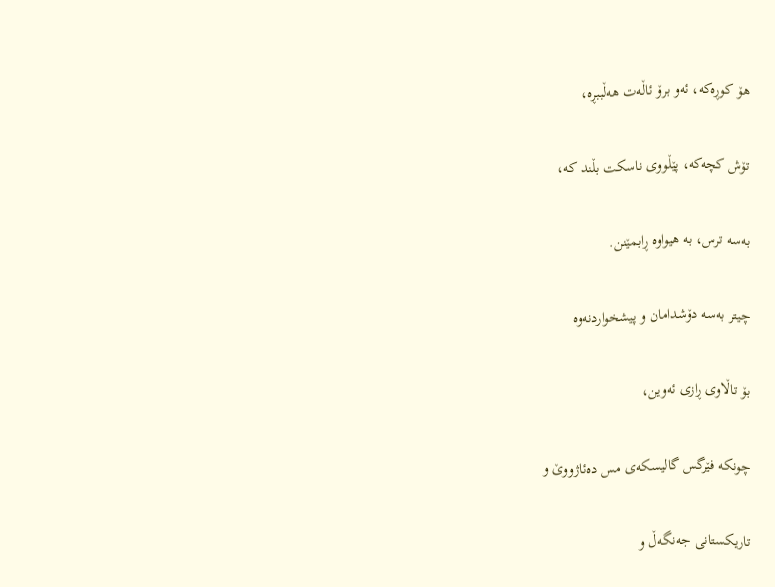هۆ کوڕەکە، ئەو برۆ ئاڵەت هەڵببڕە،

تۆش کچەکە، پێڵووی ناسکت بڵند کە،

بەسە ترس، بە هیواوە ڕابمێنن.

چیتر بەسە دۆشدامان و پیشخواردنەوە

بۆ تاڵاوی ڕازی ئەوین،

چونکە فێرگس گالیسکەی مس دەئاژووێ و

تاریکستانی جەنگەڵ و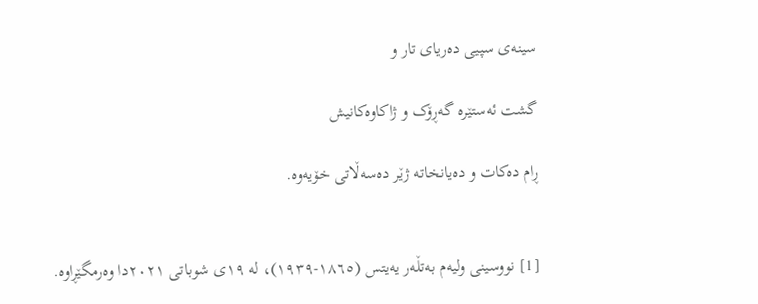سینەی سپیی دەریای تار و

گشت ئەستێرە گەڕۆک و ژاکاوەکانیش

ڕام دەکات و دەیانخاتە ژێر دەسەڵاتی خۆیەوە.


[1] نووسینی ولیەم بەتڵەر یەیتس (١٨٦٥-١٩٣٩)، لە ١٩ی شوباتی ٢٠٢١دا وەرمگێڕاوە.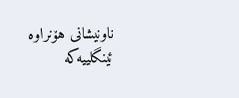ناونیشانی هۆنراوە ئینگلییەکە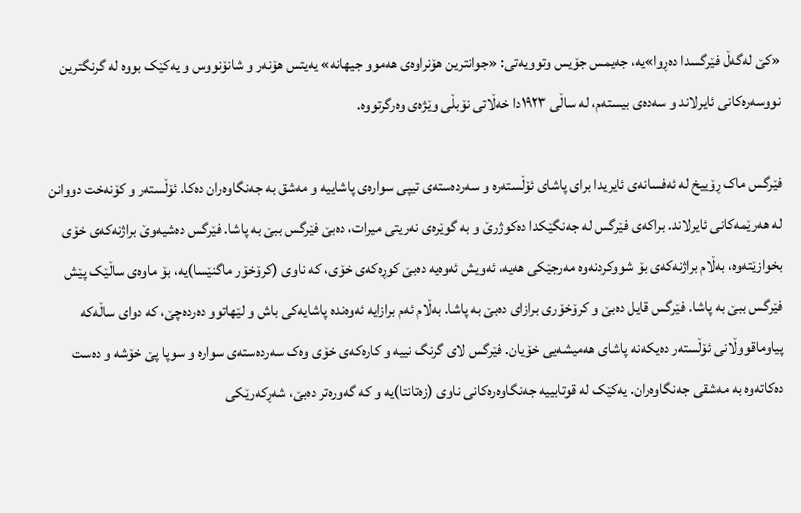«کێ لەگەڵ فێرگسدا دەڕوا»یە، جەیمس جۆیس وتوویەتی: «جوانترین هۆنراوەی هەموو جیهانە» یەیتس هۆنەر و شانۆنووس و یەکێک بووە لە گرنگترین نووسەرەکانی ئایرلاند و سەدەی بیستەم، لە ساڵی ١٩٢٣دا خەڵاتی نۆبڵی وێژەی وەرگرتووە.

فێرگس ماک ڕۆییخ لە ئەفسانەی ئایریدا برای پاشای ئۆڵستەرە و سەردەستەی تیپی سوارەی پاشاییە و مەشق بە جەنگاوەران دەکا. ئۆڵستەر و کۆنەخت دووانن لە هەرێمەکانی ئایرلاند. براکەی فێرگس لە جەنگێکدا دەکوژرێ و بە گوێرەی نەریتی میرات، دەبێ فێرگس ببێ بە پاشا. فێرگس دەشیەوێ براژنەکەی خۆی بخوازێتەوە، بەڵام براژنەکەی بۆ شووکردنەوە مەرجێکی هەیە، ئەویش ئەوەیە دەبێ کوڕەکەی خۆی، کە ناوی (کرۆخۆر ماگنێسا)یە، بۆ ماوەی ساڵێک پێش فێرگس ببێ بە پاشا. فێرگس قایل دەبێ و کرۆخۆری برازای دەبێ بە پاشا. بەڵام ئەم برازایە ئەوەندە پاشایەکی باش و لێهاتوو دەردەچێ، کە دوای ساڵەکە پیاوماقووڵانی ئۆڵستەر دەیکەنە پاشای هەمیشەیی خۆیان. فێرگس لای گرنگ نییە و کارەکەی خۆی وەک سەردەستەی سوارە و سوپا پێ خۆشە و دەست دەکاتەوە بە مەشقی جەنگاوەران. یەکێک لە قوتابییە جەنگاوەرەکانی ناوی (زەتانتا)یە و کە گەورەتر دەبێ، شەڕکەرێکی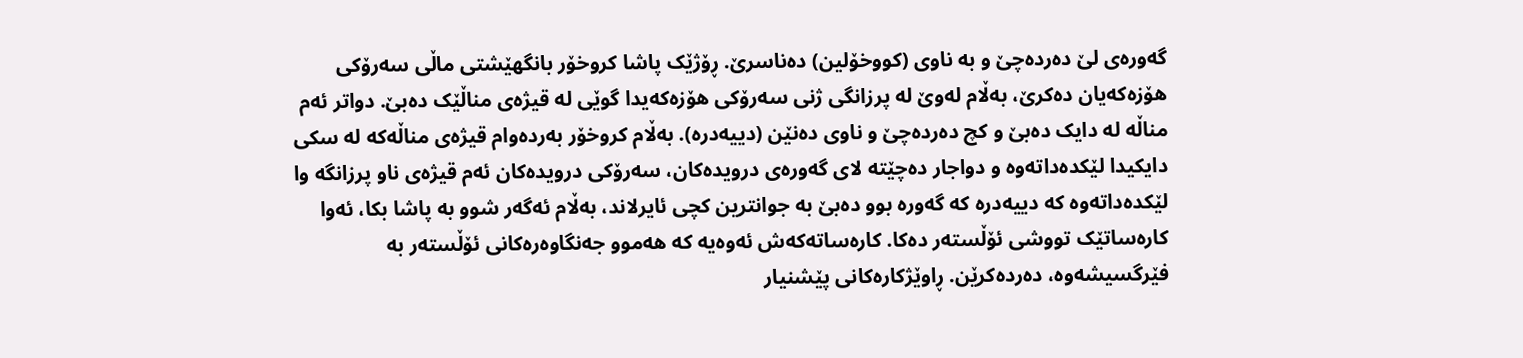گەورەی لێ دەردەچێ و بە ناوی (کووخۆلین) دەناسرێ. ڕۆژێک پاشا کروخۆر بانگهێشتی ماڵی سەرۆکی هۆزەکەیان دەکرێ، بەڵام لەوێ لە پرزانگی ژنی سەرۆکی هۆزەکەیدا گوێی لە قیژەی مناڵێک دەبێ. دواتر ئەم مناڵە لە دایک دەبێ و کچ دەردەچێ و ناوی دەنێن (دییەدرە). بەڵام کروخۆر بەردەوام قیژەی مناڵەکە لە سکی دایکیدا لێکدەداتەوە و دواجار دەچێتە لای گەورەی درویدەکان، سەرۆکی درویدەکان ئەم قیژەی ناو پرزانگە وا لێکدەداتەوە کە دییەدرە کە گەورە بوو دەبێ بە جوانترین کچی ئایرلاند، بەڵام ئەگەر شوو بە پاشا بکا، ئەوا کارەساتێک تووشی ئۆڵستەر دەکا. کارەساتەکەش ئەوەیە کە هەموو جەنگاوەرەکانی ئۆڵستەر بە فێرگسیشەوە، دەردەکرێن. ڕاوێژکارەکانی پێشنیار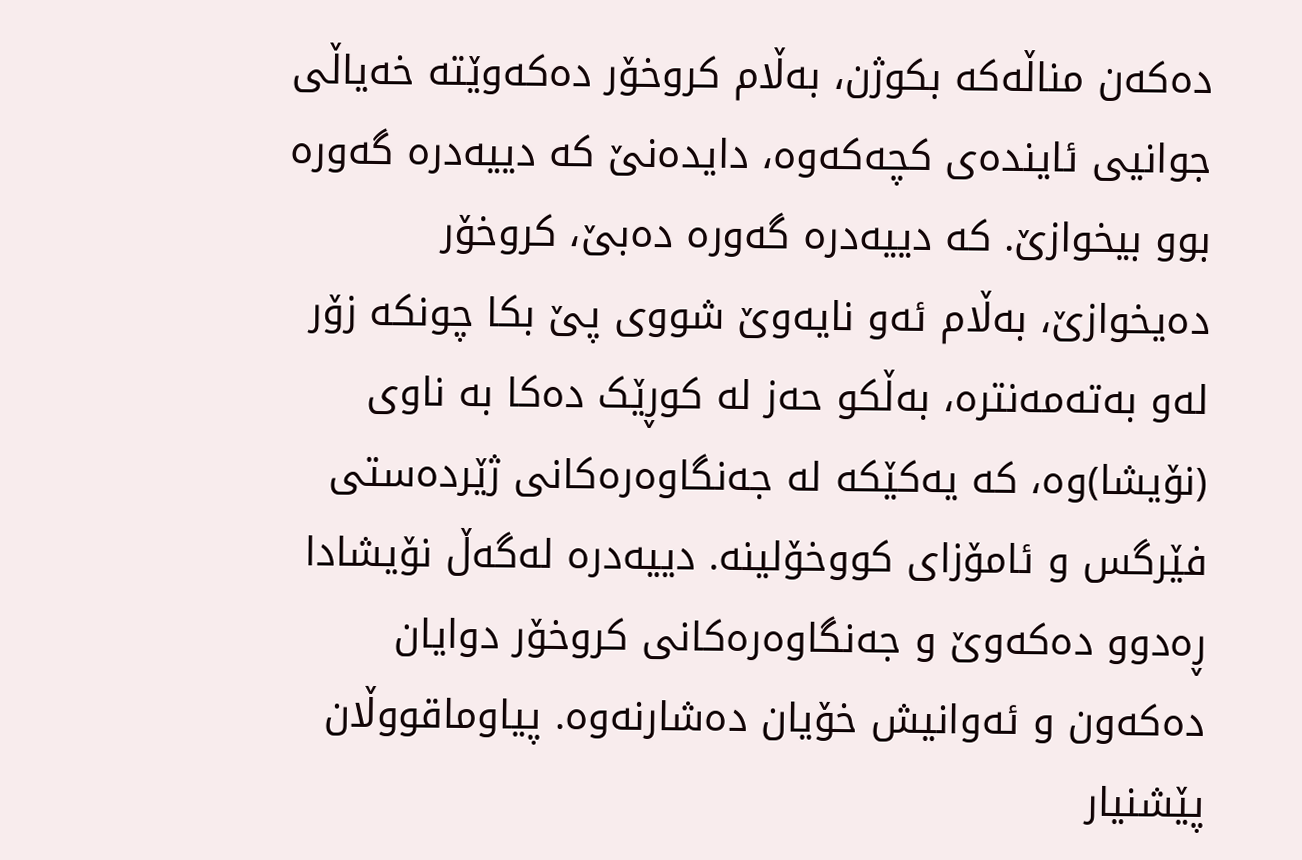دەکەن مناڵەکە بکوژن، بەڵام کروخۆر دەکەوێتە خەیاڵی جوانیی ئایندەی کچەکەوە، دایدەنێ کە دییەدرە گەورە بوو بیخوازێ. کە دییەدرە گەورە دەبێ، کروخۆر دەیخوازێ، بەڵام ئەو نایەوێ شووی پێ بکا چونکە زۆر لەو بەتەمەنترە، بەڵکو حەز لە کوڕێک دەکا بە ناوی (نۆیشا)وە، کە یەکێکە لە جەنگاوەرەکانی ژێردەستی فێرگس و ئامۆزای کووخۆلینە. دییەدرە لەگەڵ نۆیشادا ڕەدوو دەکەوێ و جەنگاوەرەکانی کروخۆر دوایان دەکەون و ئەوانیش خۆیان دەشارنەوە. پیاوماقووڵان پێشنیار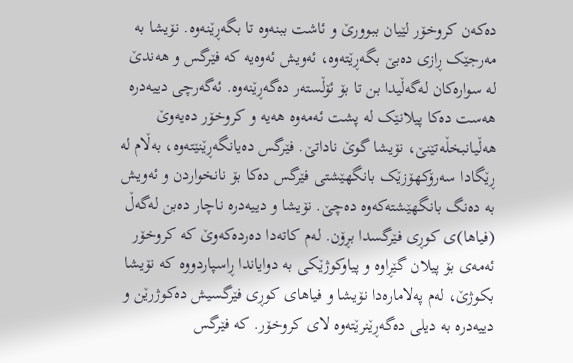دەکەن کروخۆر لێیان ببوورێ و ئاشت ببنەوە تا بگەڕێنەوە. نۆیشا بە مەرجێک ڕازی دەبێ بگەڕێتەوە، ئەویش ئەوەیە کە فێرگس و هەندێ لە سوارەکان لەگەڵیدا بن تا بۆ ئۆڵستەر دەگەڕێنەوە. ئەگەرچی دییەدرە هەست دەکا پیلانێک لە پشت ئەمەوە هەیە و کروخۆر دەیەوێ هەڵیانبخڵەتێنێ، نۆیشا گوێ ناداتێ. فێرگس دەیانگەڕێنێتەوە، بەڵام لە ڕێگادا سەرۆکهۆزێک بانگهێشتی فێرگس دەکا بۆ نانخواردن و ئەویش بە دەنگ بانگهێشتەکەوە دەچێ. نۆیشا و دییەدرە ناچار دەبن لەگەڵ (فیاها)ی کوڕی فێرگسدا بڕۆن. لەم کاتەدا دەردەکەوێ کە کروخۆر ئەمەی بۆ پیلان گێڕاوە و پیاوکوژێکی بە دوایاندا ڕاسپاردووە کە نۆیشا بکوژێ، لەم پەلامارەدا نۆیشا و فیاهای کوڕی فێرگسیش دەکوژرێن و دییەدرە بە دیلی دەگەڕێنرێتەوە لای کروخۆر. کە فێرگس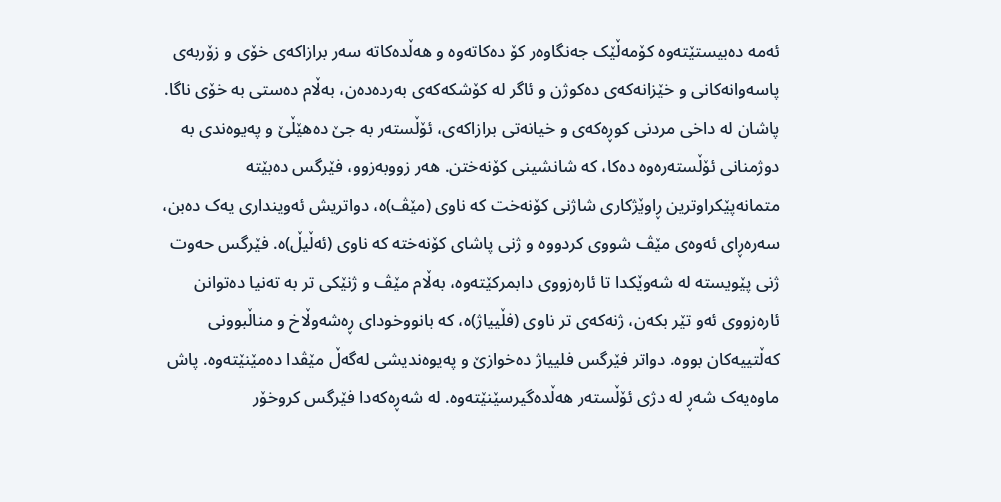ئەمە دەبیستێتەوە کۆمەڵێک جەنگاوەر کۆ دەکاتەوە و هەڵدەکاتە سەر برازاکەی خۆی و زۆربەی پاسەوانەکانی و خێزانەکەی دەکوژن و ئاگر لە کۆشکەکەی بەردەدەن، بەڵام دەستی بە خۆی ناگا. پاشان لە داخی مردنی کوڕەکەی و خیانەتی برازاکەی، ئۆڵستەر بە جێ دەهێڵێ و پەیوەندی بە دوژمنانی ئۆڵستەرەوە دەکا، کە شانشینی کۆنەختن. هەر زووبەزوو، فێرگس دەبێتە متمانەپێکراوترین ڕاوێژکاری شاژنی کۆنەخت کە ناوی (مێڤ)ە، دواتریش ئەوینداری یەک دەبن، سەرەڕای ئەوەی مێڤ شووی کردووە و ژنی پاشای کۆنەختە کە ناوی (ئەڵیڵ)ە. فێرگس حەوت ژنی پێویستە لە شەوێکدا تا ئارەزووی دابمرکێتەوە، بەڵام مێڤ و ژنێکی تر بە تەنیا دەتوانن ئارەزووی ئەو تێر بکەن، ژنەکەی تر ناوی (فڵییاژ)ە، کە بانووخودای ڕەشەوڵاخ و مناڵبوونی کەڵتییەکان بووە. دواتر فێرگس فلییاژ دەخوازێ و پەیوەندیشی لەگەڵ مێڤدا دەمێنێتەوە. پاش ماوەیەک شەڕ لە دژی ئۆڵستەر هەڵدەگیرسێنێتەوە. لە شەڕەکەدا فێرگس کروخۆر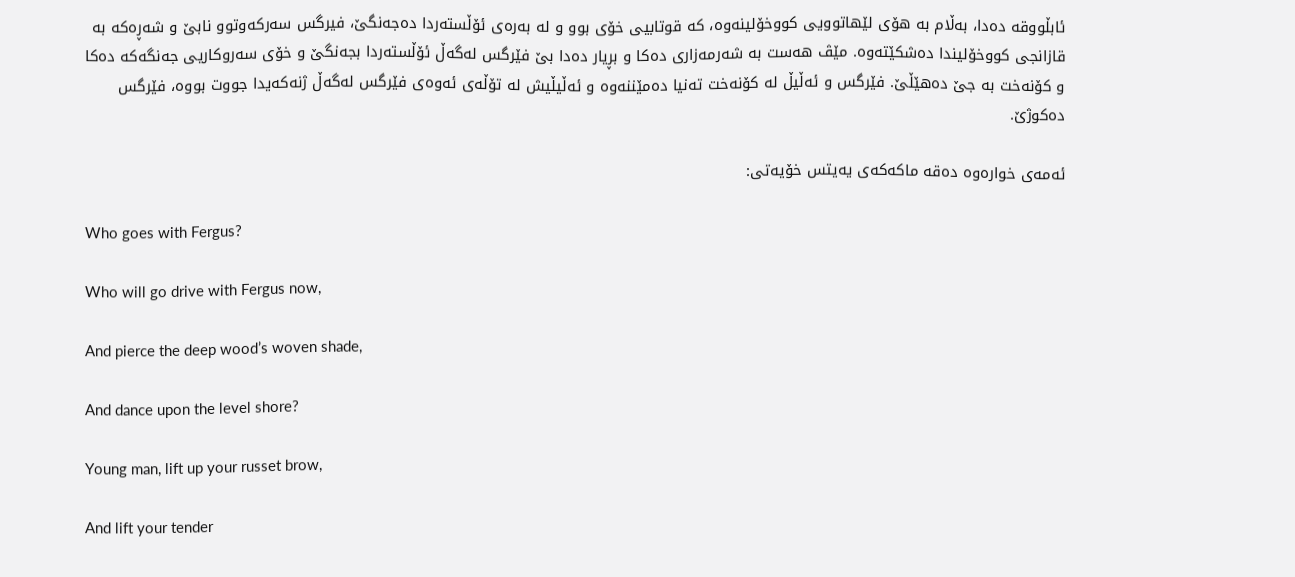ئابڵووقە دەدا، بەڵام بە هۆی لێهاتوویی کووخۆلینەوە، کە قوتابیی خۆی بوو و لە بەرەی ئۆڵستەردا دەجەنگێ، فیرگس سەرکەوتوو نابێ و شەڕەکە بە قازانجی کووخۆلیندا دەشکێتەوە. مێڤ هەست بە شەرمەزاری دەکا و بڕیار دەدا بێ فێرگس لەگەڵ ئۆڵستەردا بجەنگێ و خۆی سەروکاریی جەنگەکە دەکا و کۆنەخت بە جێ دەهێڵێ. فێرگس و ئەڵیڵ لە کۆنەخت تەنیا دەمێننەوە و ئەڵیڵیش لە تۆڵەی ئەوەی فێرگس لەگەڵ ژنەکەیدا جووت بووە، فێرگس دەکوژێ.

ئەمەی خوارەوە دەقە ماکەکەی یەیتس خۆیەتی:

Who goes with Fergus?

Who will go drive with Fergus now,

And pierce the deep wood’s woven shade,

And dance upon the level shore?

Young man, lift up your russet brow,

And lift your tender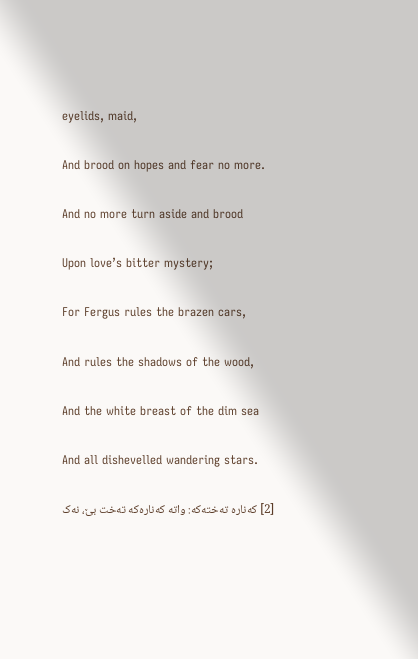eyelids, maid,

And brood on hopes and fear no more.

And no more turn aside and brood

Upon love’s bitter mystery;

For Fergus rules the brazen cars,

And rules the shadows of the wood,

And the white breast of the dim sea

And all dishevelled wandering stars.

[2] کەنارە تەختەکە: واتە کەنارەکە تەخت بێ، نەک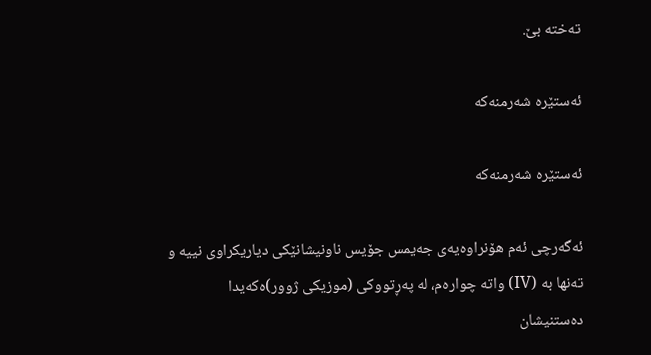تەختە بێ.

ئەستێرە شەرمنەکە

ئەستێرە شەرمنەکە

ئەگەرچی ئەم هۆنراوەیەی جەیمس جۆیس ناونیشانێکی دیاریکراوی نییە و تەنها بە (IV) واتە چوارەم، لە پەڕتووکی (موزیکی ژوور)ەکەیدا دەستنیشان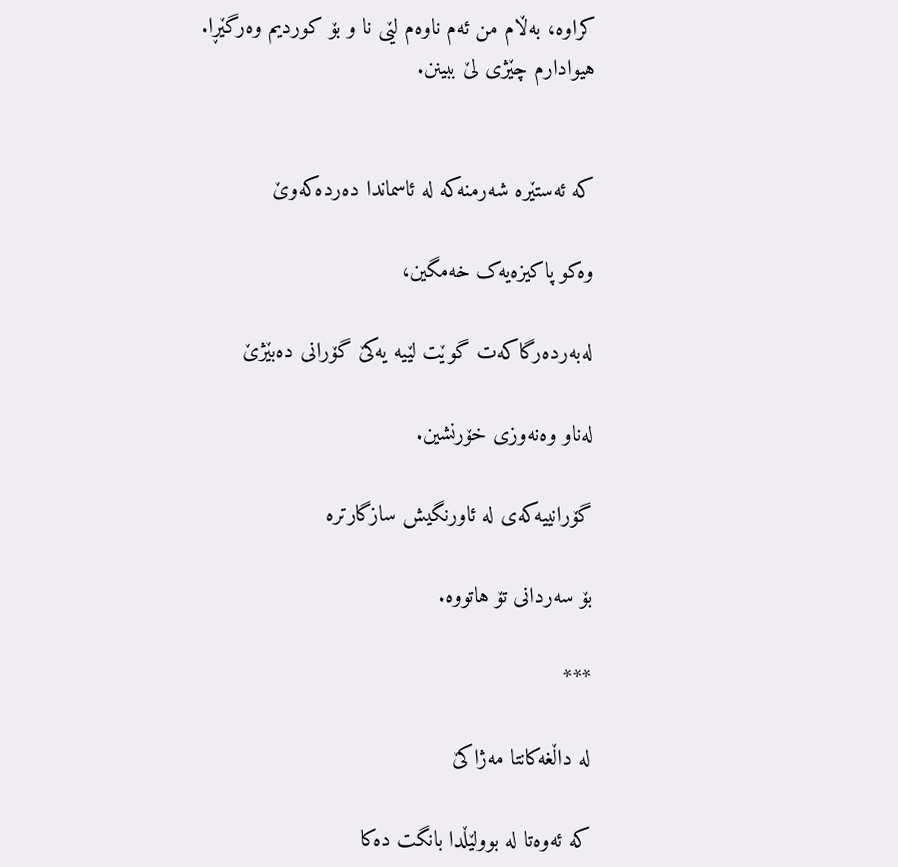کراوە، بەڵام من ئەم ناوەم لێی نا و بۆ کوردیم وەرگێڕا. هیوادارم چێژی لێ ببینن.


کە ئەستێرە شەرمنەکە لە ئاسماندا دەردەکەوێ

وەکو پاکیزەیەک خەمگین،

لەبەردەرگاکەت گوێت لێیە یەکێ گۆرانی دەبێژێ

لەناو وەنەوزی خۆرنشین.

گۆرانییەکەی لە ئاورنگیش سازگارترە

بۆ سەردانی تۆ هاتووە.

***

لە داڵغەکانتا مەژاکێ

کە ئەوەتا لە بوولێڵدا بانگت دەکا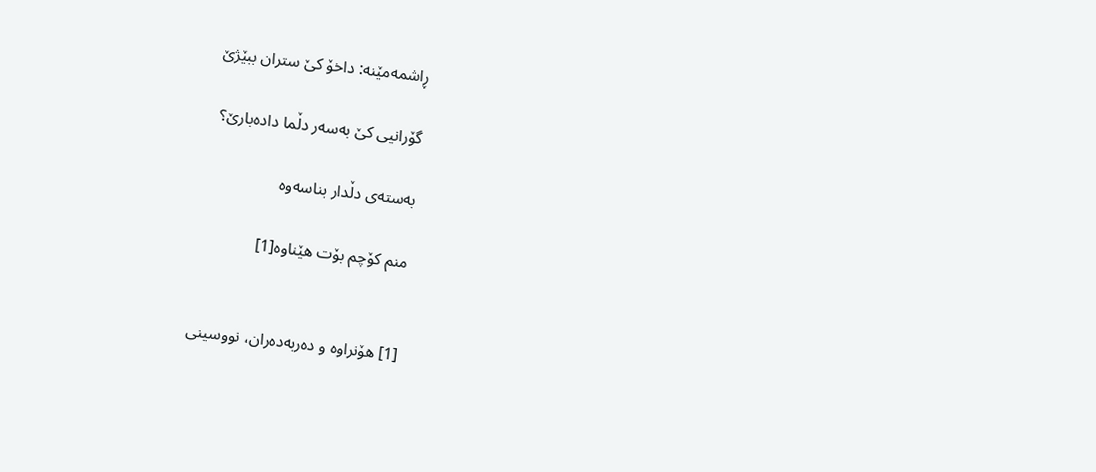ڕاشمەمێنە: داخۆ کێ ستران ببێژێ

گۆرانیی کێ بەسەر دڵما دادەبارێ؟

بەستەی دڵدار بناسەوە

منم کۆچم بۆت هێناوە[1]


[1] هۆنراوە و دەربەدەران، نووسینی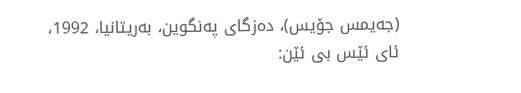(جەیمس جۆیس)، دەزگای پەنگوین، بەریتانیا، 1992، ئای ئێس بی ئێن: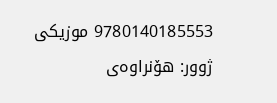9780140185553 موزیکی ژوور: هۆنراوەی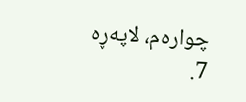چوارەم، لاپەڕە 7.